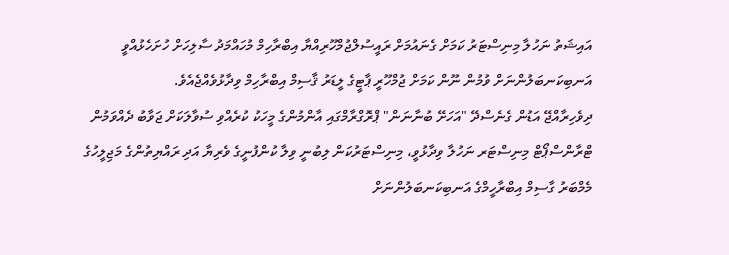އައިޝަތު ނަހުލާ މިނިސްޓަރު ކަމަށް ގެނައުމަށް ރައީސުލްޖުމްހޫރިއްޔާ އިބްރާހިމް މުހައްމަދު ސާލިހަށް ހުށަހެޅުއްވީ އަނބިކަނބަލުންނަށް ވުމުން ނޫން ކަމަށް ޖުމްހޫރީ ޕާޓީގެ ލީޑަރު ޤާސިމް އިބްރާހިމް ވިދާޅުވެއްޖެއެވެ.
ދިވެހިރާއްޖޭ އަޑުން ގެނެސްދޭ "އަހަށޭ ބުނާނަން" ޕްރޮގްރާމްގައި އާންމުންގެ މީހަކު ކުރެއްވި ސުވާލަކަށް ޖަވާބު ދެއްވަމުން ޓްރާންސްޕޯޓް މިނިސްޓަރ ނަހުލާ ވިދާޅުވީ، މިނިސްޓަރުކަން ލިބުނީ ވިލާ ކުންފުނީގެ ވެރިޔާ އަދި ރައްޔިތުންގެ މަޖިލީހުގެ މެމްބަރު ގާސިމް އިބްރާހީމްގެ އަނބިކަނބަލުންނަށް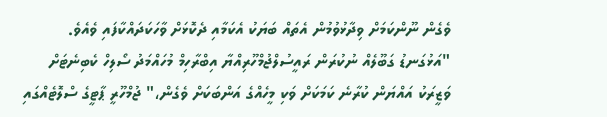ވެގެން ނޫންކަމަށް ވިދާޅުވުމުން އެތައް ބަޔަކު އެކަމާއި ދެކޮޅަށް ވާހަކަދައްކާފައި ވެއެވެ.
"އަޅުގަނޑު ގަބޫލެއް ނުކުރަން ރައީސުލްޖުމްހޫރިއްޔާ އިބްރާހިމް މުހައްމަދު ސޯލިހް ކެބިނެޓަށް ވަޒީރަކު އައްޔަން ކުރާނެ ކަމަކަށް ވަކި މީހެއްގެ އަންބަކަށް ވެގެން،" ޖުމްހޫރީ ޕާޓީގެ ސްލޮޓެއްގައި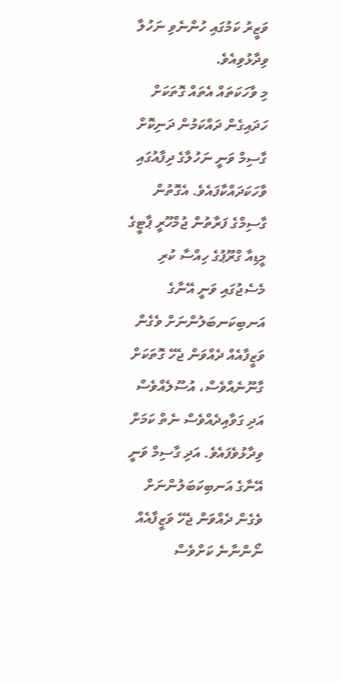ވަޒީރު ކަމުގައި ހުންނެވި ނަހުލާ ވިދާޅުވިއެވެ.
މި ވާހަކަތައް އެތައް ގޮތަކަށް ހަދައިގެން ދައްކަމުން ދަނިކޮށް ގާސިމް ވަނީ ނަހުލާގެ ދިފާއުގައި ވާހަކަދައްކާފައެވެ. އެގޮތުން ގާސިމްގެ ފަރާތުން ޖުމްހޫރީ ޕާޓީގެ މީޑިއާ ގްރޫޕުގެ ހިއްސާ ކުރި މެސެޖުގައި ވަނީ އޭނާގެ އަނބިކަނބަލުންނަށް ވެގެން ވަޒީފާއެއް ދެއްވަން ޖެހޭ ގޮތަކަށް ގާނޫނެއްވެސް، އުސޫލެއްވެސް އަދި ގަވާއިދެއްވެސް ނެތް ކަމަށް ވިދާޅުވެފައެވެ. އަދި ގާސިމް ވަނީ އޭނާގެ އަނބިކަބަލުންނަށް ވެގެން ދެއްވަން ޖެހޭ ވަޒީފާއެއް ނޯންނާނެ ކަށްވެސް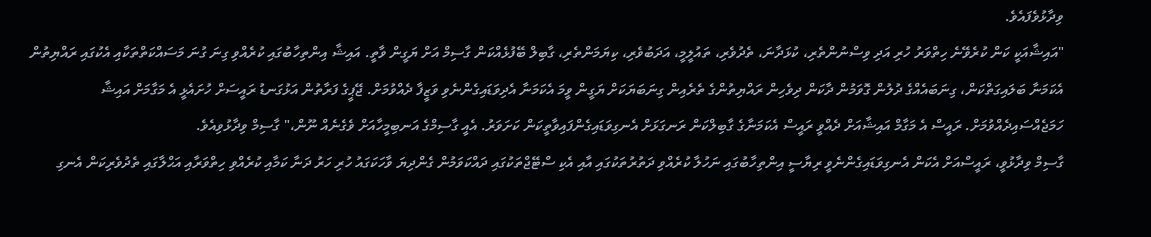ވިދާޅުވެފައެވެ.
"އައިޝާއަކީ ކަން ކުރެވޭނެ ހިތްވަރު ހުރި އަދި ވިސްނުންތެރި، ކުޅަދާނަ، ތެދުވެރި، ތައުލީމީ، އަދަބުވެރި، ކިޔަމަންތެރި، ގާބިލް ބޭފުޅެއްކަން ގާސިމް އަށް ޔަގީން ވާތީ. އައިޝާ އިންތިހާބުގައި ކުރެއްވި ގިނަ ގުނަ މަސައްކަތްތަކާއި އެކުގައި ރައްޔިތުން އެކަމަނާ ބަލައިގަތްކަން، ގިނަބައެއްގެ ދުލުން ގޮވަމުން ދާކަން ދިވެހިން ރައްޔިތުންގެ ތެރެއިން ގިނަބަޔަކަށް ޔަގީން ވީމަ އެކަމަނާ އެދިވަޑައިގެންނެވި ވަޒީފާ ދެއްވުމަށް. ޖޭޕީގެ ފަރާތުން އަޅުގަނޑު ރައީސަށް ހުށައެޅީ އެ މަގާމަށް އައިޝާ ހަމަޖެއްސައިދެއްވުމަށް. ރައީސް އެ މަގާމް އައިޝާއަށް ދެއްވީ ރައީސް އެކަމަނާގެ ގާބިލްކަން ރަނގަޅަށް އެނގިވަޑައިގެންފައިވާތީކަން ކަށަވަރު. އެއީ ގާސިމްގެ އަނބިމީހާއަށް ވެގެނެއް ނޫން،" ގާސިމް ވިދާޅުވިއެވެ.
ގާސިމް ވިދާޅުވީ، ރައީސްއަށް އެކަން އެނގިވަޑައިގެންނެވީ ރިޔާސީ އިންތިހާބުގައި ނަހުލާ ކުރެއްވި ދަތުރުތަކުގައި އާއި އެކި ސްޓޭޖްތަކުގައި ދައްކަވަމުން ގެންދިޔަ ވާހަކަގައު ހުރި ހަރު ދަނާ ކަމާއި ކުރެއްވި ހިތްވަރާއި އަޙްލާގައި ތެދުވެރިކަން އެނގި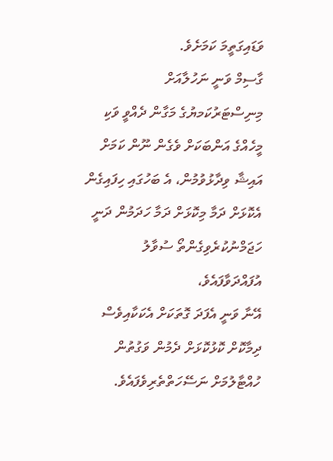ވަޑައިގަތީމަ ކަމަށެވެ.
ގާސިމް ވަނީ ނަހުލާއަށް މިނިސްޓަރުކަމޔުގެ މަގާން ދެއްވީ ވަކި މީހެއްގެ އަންބަކަށް ވެގެން ނޫން ކަމަށް އައިޝާ ވިދާޅުވުމުން، އެ ބަހުގައި ހިފައިގެން އެކޮޅަށް ދަމާ މިކޮޅަށް ދަމާ ހަދަމުން ދަނީ ހަޖަމްނުކުރެވިގެންތޯ ސުވާލު އުފައްދަވާފައެވެ،
އޭނާ ވަނީ އެފަދަ ގޮތަކަށް އެކަކާއިވެސް ދިމާކޮށް ކޮޅުކޮޅަށް ދެމުން ވަގުތުން ހުއްޓާލުމަށް ނަސޭހަތްތެރިވެފައެވެ.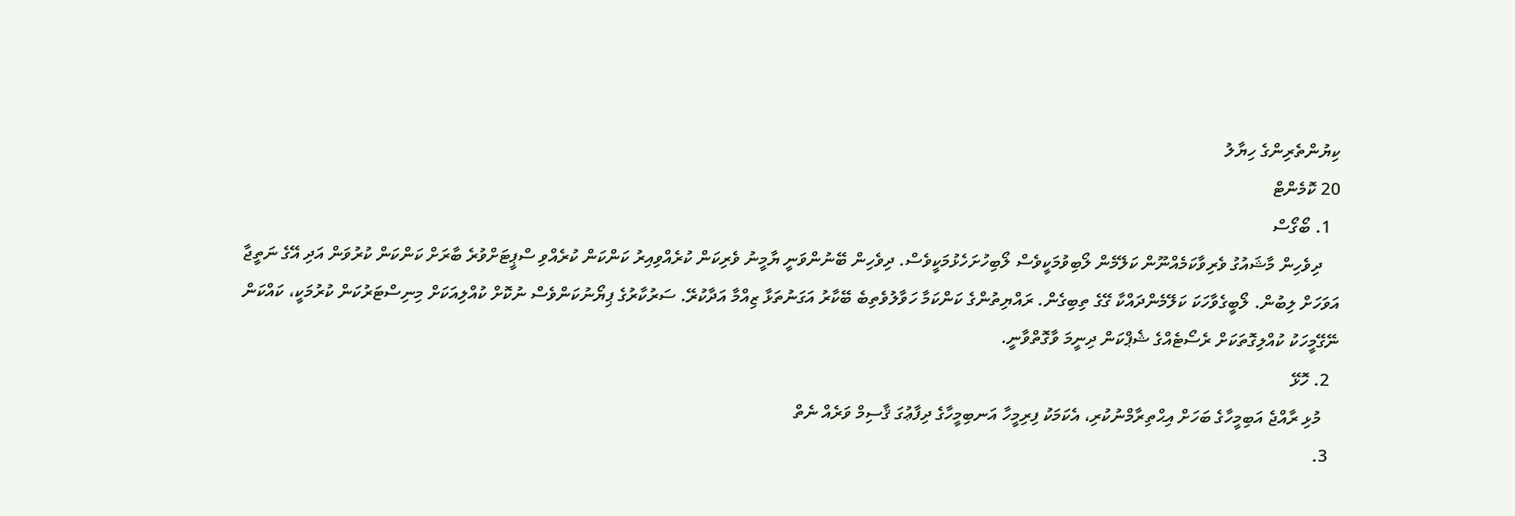ކިޔުންތެރިންގެ ހިޔާލު
20 ކޮމެންޓް
  1. ބޯގޯސް
    ދިވެހިން މާޝައުގު ވެރިވާކަމެއްނޫން ކަލޭމެން ލޯބިވުމަކީވެސް ލޯބިހުށަހެޅުމަކީވެސް. ދިވެހިން ބޭނުންވަނީ ޔާމީނު ވެރިކަން ކުރެއްވިއިރު ކަންކަން ކުރެއްވި ސްޕީޓަށްވުރެ ބާރަށް ކަންކަން ކުރުވަން އަދި އޭގެ ނަތީޖާ އަވަހަށް ލިބުން. ލޯބީގެވާހަކަ ކަލޭމެންދައްކާ ގޭގެ ތިބިގެން. ރައްޔިތުންގެ ކަންކަމާ ހަވާލުވެތިބެ ބޭކާރު އަގަނުތަޅާ ޒިއްމާ އަދާކުރޭ. ސަރުކާރުގެ ޕިޔޯނުކަންވެސް ނުކޮށް ކުއްލިއަކަށް މިނިސްޓަރުކަން ކުރުމަކީ، ކައްކަން ނޭގޭމީހަކު ކުއްލިގޮތަކަށް ރެސޯޓެއްގެ ޝެޕްކަން ދިނީމަ ވާގޮތްވާނީ.
  2. ހޮޅޭ
    މުޅި ރާއްޖެ އަބިމީހާގެ ބަހަށް އިޙްތިރާމްނުކުރި، އެކަމަކު ފިރިމީހާ އަނބިމީހާގެ ދިފާޢުގަ ޤާސިމް ވަރެއް ނެތް
  3.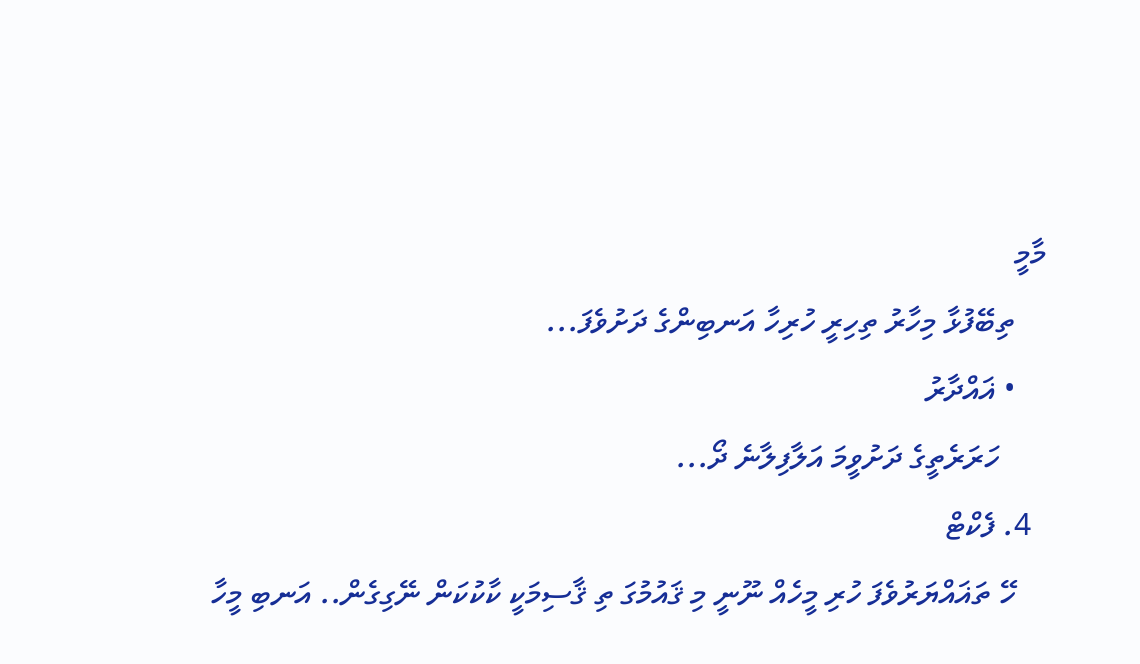މާމީ
    ތިބޭފުޅާ މިހާރު ތިހިރީ ހުރިހާ އަނބިންގެ ދަށުވެފަ...
    • ޣައްދާރު
      ހަރަރެތީގެ ދަށުވީމަ އަލާފިލާނެ ދޯ...
  4. ފެކްޓް
    ހޭ ތަޣައްޔަރުވެފަ ހުރި މީހެއް ނޫނީ މި ޤައުމުގަ ތި ޤާސިމަކީ ކާކުކަން ނޭގިގެން.. އަނބި މީހާ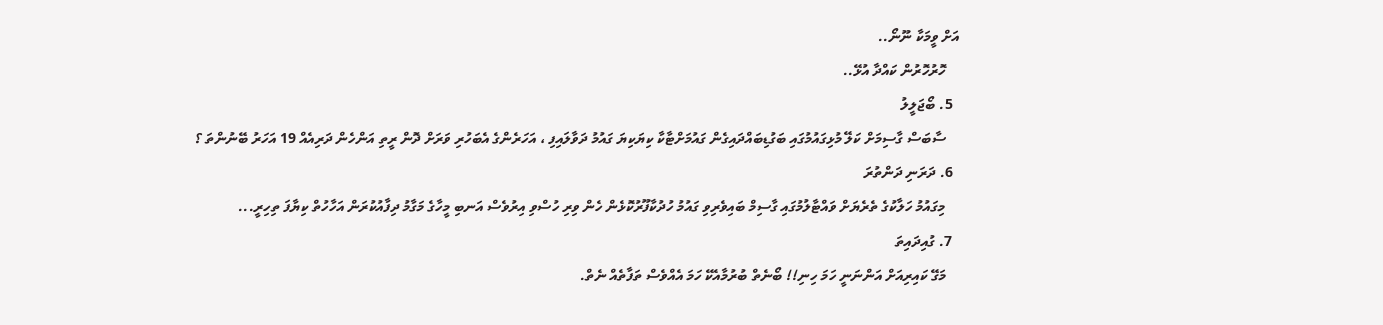އަށް ވީމަކާ ނޫނޯ..
    ހޮރުހޮރުން ކައްދާ އުޅޭ..
  5. ބޯޖަލީލު
    ސާބަސް ގާސިމަށް ކަލޭ މުޅިގައުމުގައި ބަގުޑިބައްދައިގެން ގައުމަށްޓާކާ ކިޔަކިޔަ ގައުމު ދަވާލައިފި ، އަހަރެންގެ އެބަހުރި ވަރަށް ދޮން ރީތި އަންހެން ދަރިއެއް 19 އަހަރު ބޭނުންތަ ؟
  6. ދަރަނި ދަންތުރަ
    މިގައުމު ހަލާކުގެ ތެރެޔަށް ވައްޓާލުމުގައި ގާސިމް ބައިވެރިވި ގައުމު ހުދުކާފޫރުކޮޅެން ހެން ވިރި ހުސްވި އިރުވެސް އަނބި މީހާގެ މަގާމު ދިފާއުކުރަން އަހާހުތް ކިޔާފަ ތިހިރީ...
  7. ގުއިދައިތަ
    މަގޭ ކައިރިއަށް އަންނަނީ ހަމަ ހިނި!! ބޯނެތް ބުރުމާއެކޭ ހަމަ އެއްވެސް ތަފާތެއް ނެތް.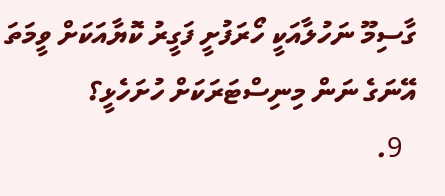ގާސިމޫ ނަހުލާއަކީ ހޯރަފުށީ ފަގީރު ކޮޔާއަކަށް ވީމަތަ އޭނަގެ ނަން މިނިސްޓަރަކަށް ހުށަހެޅީ؟
  9.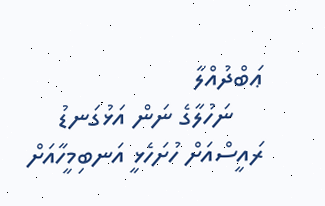ޢަބްދުއްލާ
    ނަހުލާގެ ނަން އަޅުގަނޑު ރައީސްއަށް ހުށަހެޅީ އަނބިމީހާއަށް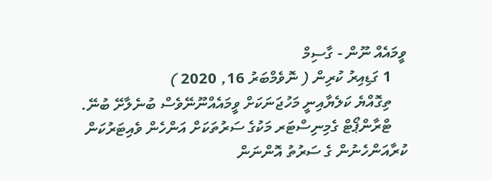ވީމައެއް ނޫން - ގާސިމް
    1 ގަޑިއިރު ކުރިން ( ނޮވެމްބަރު 16, 2020 )
    ތިގޮއްޔެ ކަލެޔާއިނީ މަހުޖަނަކަށް ވީމައެއްނޫނޭވެސް ބުނެލާށޭ ބުނޭ.
    ޓްރާންޕޯޓް ގެމިނިސްޓަރ މަކުގެ ސަރުތަކަށް އަންހެން ވެއިޓަރުކަން ކުރާއަންހެނުން ގެ ސަރުތު އޮންނަން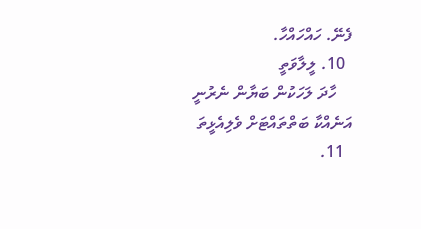ފެނޭ. ހައްހައްހާ.
  10. ލީލާވަތީ
    ހާދަ ލަހަކުން ބަޔާން ނެރުނީ އަނެއްކާ ބަތްތައްޓަށް ވެލިއެޅީތަ
  11.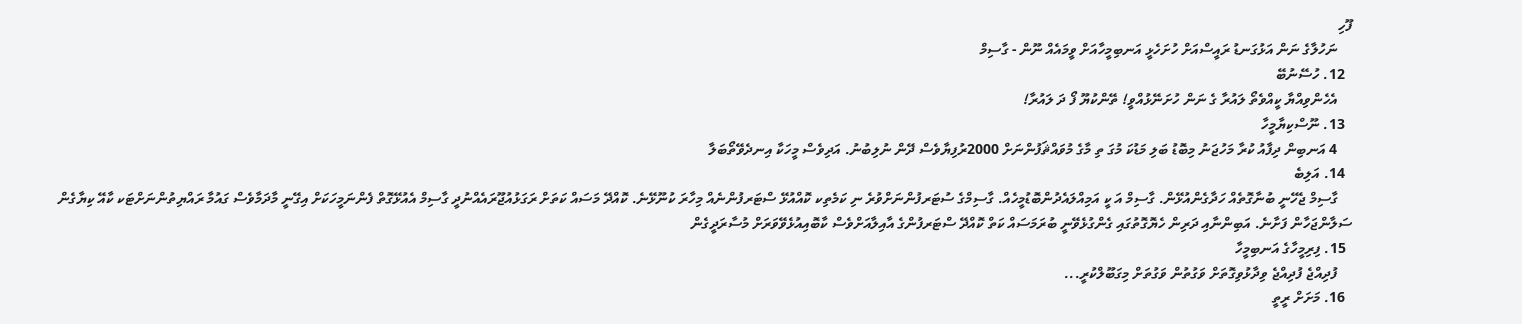ފޫހި
    ނަހުލާގެ ނަން އަޅުގަނޑު ރައީސްއަށް ހުށަހެޅީ އަނބިމީހާއަށް ވީމައެއް ނޫން - ގާސިމް
  12. ހުސޭނުބޭ
    އެހެންވިއްޔާ ކީއްވެތޯ ލައުރާ ގެ ނަން ހުށަނޭޅުއްވީ! ތޭންކުޔޫ ފޯ ދަ ލައުރާ!
  13. ނޫސްކިޔާމީހާ
    4 އަނބިން ދިފާއު ކުރާ މަހުޖަނު މިބޮޑު ބަލި މަޑުކަ މުގަ ތި މާގެ މުވައްޘަފުންނަށް 2000ރުފިޔާވެސް ދޭން ނުލިބުނު. އަދިވެސް މީހަކާ އިނދެވޭތޯބަލާ
  14. އަލިބެ
    ގާސިމް ޖެހޭނީ ބުނާގޮތެއް ހަދާގެންއުޅޭން. ގާސިމް އަ ކީ އަމިއްލައެދުންބޮޑުމީހެއް. ގާސިމްގެ ސުޓަރފުންނަށްވުރެ ނި ކަމެތިކ ކޮއްއުޅޭ ސްޓަރފުންނެއް މިހާރަ ކުނޫޅޭނެ. ކޮއްދޭ މަސައް ކަތަށް ރަގަޅުއުޖޫރައެއްނުދީ ގާސިމް އެއުޅޭގޮތް ފެންނަމީހަކަށް އިގޭނީ މާދަމާވެސް ގައުމާ ރައްޔިތުންނަށްޓަކ ކާއޭ ކިޔާގެން ސަލާންޖަހާން ފަށާނެ. އަބިންނާއި ދަރިން ހެޔޮގޮތުގައި ގެންގުޅެވޭނީ ބުރަމަސައް ކަތް ކޮއްދޭ ސްޓަރފުންގެ އާއިލާއަށްވެސް ކާބޮއިއުޅެވޭވަރަށް މުސާރަދީގެން
  15. ފިރިމީހާގެ އަނބިމީހާ
    ފުދިއްޖެ ފުދިއްޖެ ވިދާޅުވިގޮތަށް ވަގުތުން ވަގުތަށް މިގަބޫލްކުރީ...
  16. މަށަށް ރީތީ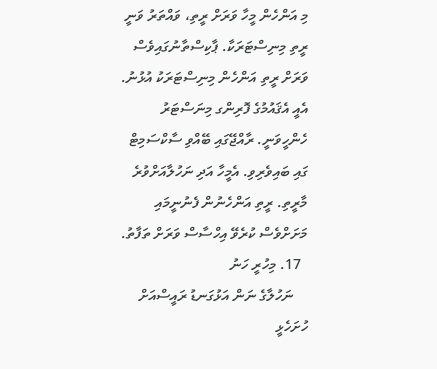މި އަންހެން މީހާ ވަރަށް ރީތި، ވައްތަރު ވަނީ ރީތި މިނިސްޓަރަކާ. ޕާކިސްތާނުގައިވެސް ވަރަށް ރީތި އަންހެން މިނިސްޓަރަކު އުޅުނު. އެއީ އެޤައުމުގެ ފޮރިންގ މިނަސްޓަރު ހެންހީވަނީ. ރާއްޖޭގައި ބޭއްވި ސާކްސަމިޓް ގައި ބައިވެރިވި. އެމީހާ އަދި ނަހުލާއަށްވުރެ މާރީތި. ރީތި އަންހެނުން ފެނުނީމައި މަށަށްވެސް ކުރެވޭ އިހްސާސް ވަރަށް ތަފާތު.
  17. މިހުރީ ހަނު
    ނަހުލާގެ ނަން އަޅުގަނޑު ރައީސްއަށް ހުށަހެޅީ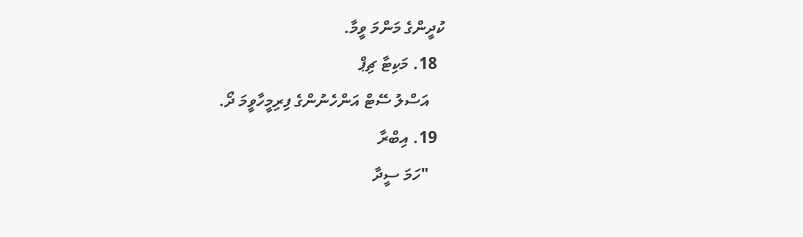ކުދީންގެ މަންމަ ވީމާ.
  18. މަކިޓާ ޗިޕް
    އަސްލު ސޭޓް އަންހެނުންގެ ފިރިމީހާވީމަ ދޯ.
  19. އިބްރާ
    "ހަމަ ސީދާ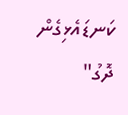ކަނޑައެޅިގެން ދޮގު"